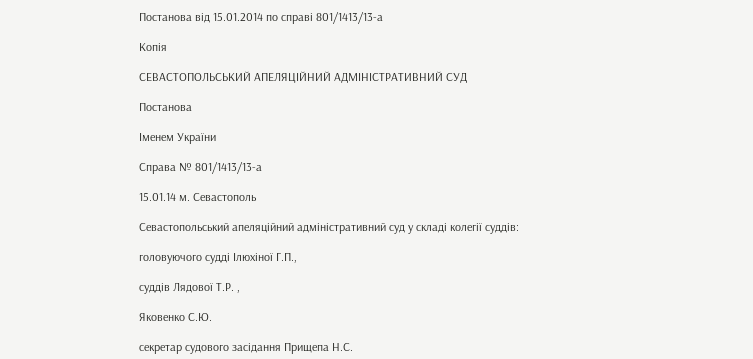Постанова від 15.01.2014 по справі 801/1413/13-а

Копія

СЕВАСТОПОЛЬСЬКИЙ АПЕЛЯЦІЙНИЙ АДМІНІСТРАТИВНИЙ СУД

Постанова

Іменем України

Справа № 801/1413/13-а

15.01.14 м. Севастополь

Севастопольський апеляційний адміністративний суд у складі колегії суддів:

головуючого судді Ілюхіної Г.П.,

суддів Лядової Т.Р. ,

Яковенко С.Ю.

секретар судового засідання Прищепа Н.С.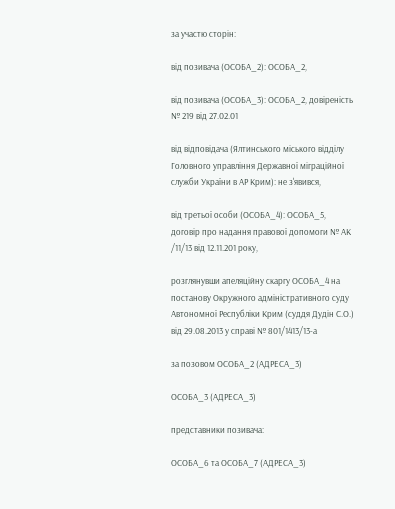за участю сторін:

від позивача (ОСОБА_2): ОСОБА_2,

від позивача (ОСОБА_3): ОСОБА_2, довіреність № 219 від 27.02.01

від відповідача (Ялтинського міського відділу Головного управління Державної міграційної служби України в АР Крим): не з'явився,

від третьої особи (ОСОБА_4): ОСОБА_5, договір про надання правової допомоги № АК /11/13 від 12.11.201 року,

розглянувши апеляційну скаргу ОСОБА_4 на постанову Окружного адміністративного суду Автономної Республіки Крим (суддя Дудін С.О.) від 29.08.2013 у справі № 801/1413/13-а

за позовом ОСОБА_2 (АДРЕСА_3)

ОСОБА_3 (АДРЕСА_3)

представники позивача:

ОСОБА_6 та ОСОБА_7 (АДРЕСА_3)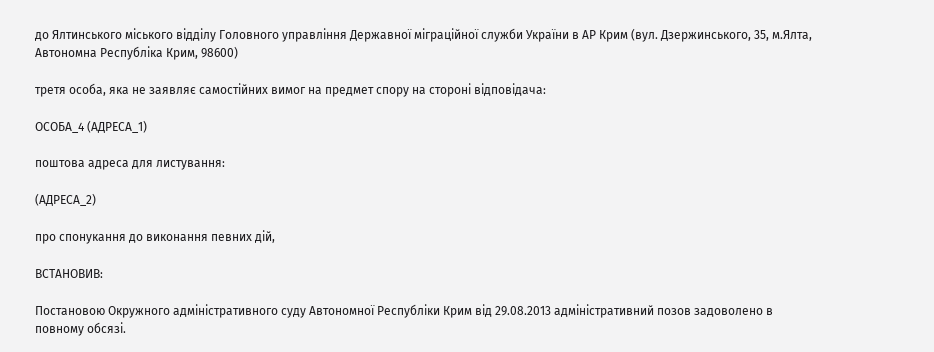до Ялтинського міського відділу Головного управління Державної міграційної служби України в АР Крим (вул. Дзержинського, 35, м.Ялта, Автономна Республіка Крим, 98600)

третя особа, яка не заявляє самостійних вимог на предмет спору на стороні відповідача:

ОСОБА_4 (АДРЕСА_1)

поштова адреса для листування:

(АДРЕСА_2)

про спонукання до виконання певних дій,

ВСТАНОВИВ:

Постановою Окружного адміністративного суду Автономної Республіки Крим від 29.08.2013 адміністративний позов задоволено в повному обсязі.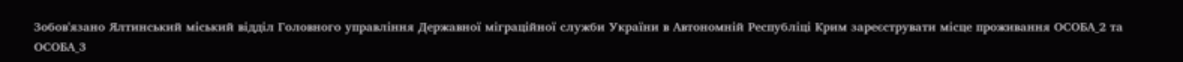Зобов'язано Ялтинський міський відділ Головного управління Державної міграційної служби України в Автономній Республіці Крим зареєструвати місце проживання ОСОБА_2 та ОСОБА_3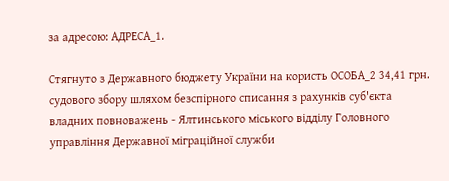за адресою: АДРЕСА_1.

Стягнуто з Державного бюджету України на користь ОСОБА_2 34,41 грн. судового збору шляхом безспірного списання з рахунків суб'єкта владних повноважень - Ялтинського міського відділу Головного управління Державної міграційної служби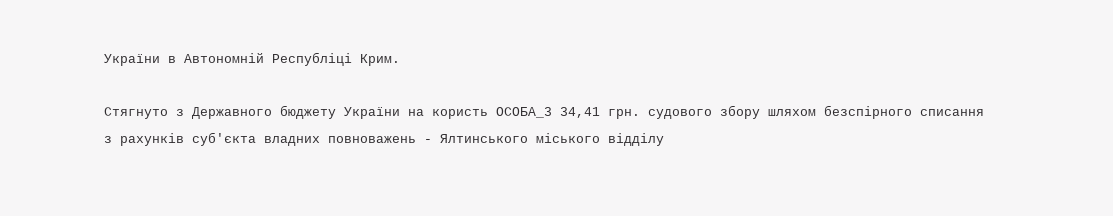України в Автономній Республіці Крим.

Стягнуто з Державного бюджету України на користь ОСОБА_3 34,41 грн. судового збору шляхом безспірного списання з рахунків суб'єкта владних повноважень - Ялтинського міського відділу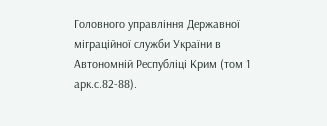Головного управління Державної міграційної служби України в Автономній Республіці Крим (том 1 арк.с.82-88).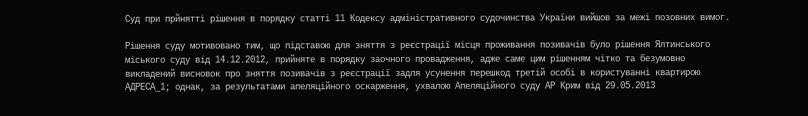Суд при прйнятті рішення в порядку статті 11 Кодексу адміністративного судочинства України вийшов за межі позовних вимог.

Рішення суду мотивовано тим, що підставою для зняття з реєстрації місця проживання позивачів було рішення Ялтинського міського суду від 14.12.2012, прийняте в порядку заочного провадження, адже саме цим рішенням чітко та безумовно викладений висновок про зняття позивачів з реєстрації задля усунення перешкод третій особі в користуванні квартирою АДРЕСА_1; однак, за результатами апеляційного оскарження, ухвалою Апеляційного суду АР Крим від 29.05.2013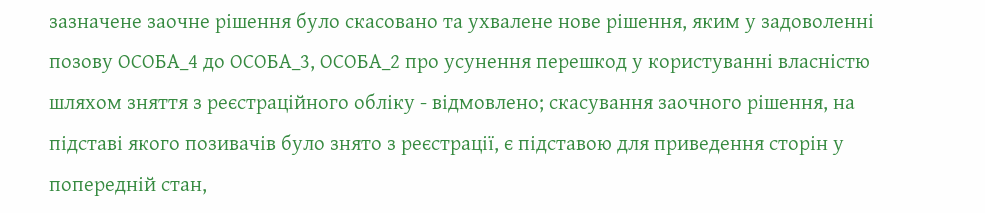зазначене заочне рішення було скасовано та ухвалене нове рішення, яким у задоволенні позову ОСОБА_4 до ОСОБА_3, ОСОБА_2 про усунення перешкод у користуванні власністю шляхом зняття з реєстраційного обліку - відмовлено; скасування заочного рішення, на підставі якого позивачів було знято з реєстрації, є підставою для приведення сторін у попередній стан,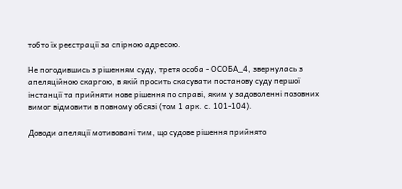тобто їх реєстрації за спірною адресою.

Не погодившись з рішенням суду, третя особа - ОСОБА_4, звернулась з апеляційною скаргою, в якій просить скасувати постанову суду першої інстанції та прийняти нове рішення по справі, яким у задоволенні позовних вимог відмовити в повному обсязі (том 1 арк. с. 101-104).

Доводи апеляції мотивовані тим, що судове рішення прийнято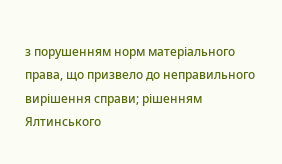з порушенням норм матеріального права, що призвело до неправильного вирішення справи; рішенням Ялтинського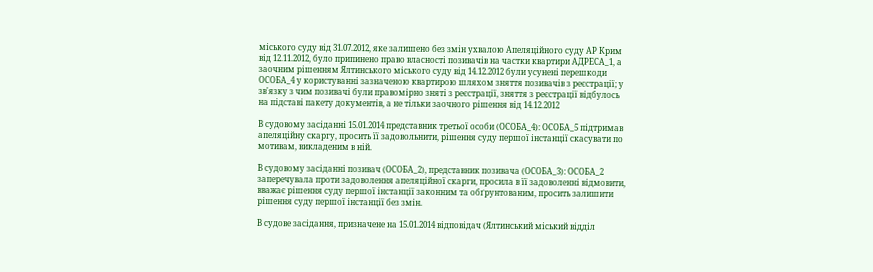міського суду від 31.07.2012, яке залишено без змін ухвалою Апеляційного суду АР Крим від 12.11.2012, було припинено право власності позивачів на частки квартири АДРЕСА_1, а заочним рішенням Ялтинського міського суду від 14.12.2012 були усунені перешкоди ОСОБА_4 у користуванні зазначеною квартирою шляхом зняття позивачів з реєстрації; у зв'язку з чим позивачі були правомірно зняті з реєстрації, зняття з реєстрації відбулось на підставі пакету документів, а не тільки заочного рішення від 14.12.2012

В судовому засіданні 15.01.2014 представник третьої особи (ОСОБА_4): ОСОБА_5 підтримав апеляційну скаргу, просить її задовольнити, рішення суду першої інстанції скасувати по мотивам, викладеним в ній.

В судовому засіданні позивач (ОСОБА_2), представник позивача (ОСОБА_3): ОСОБА_2 заперечувала проти задоволення апеляційної скарги, просила в її задоволенні відмовити, вважає рішення суду першої інстанції законним та обґрунтованим, просить залишити рішення суду першої інстанції без змін.

В судове засідання, призначене на 15.01.2014 відповідач (Ялтинський міський відділ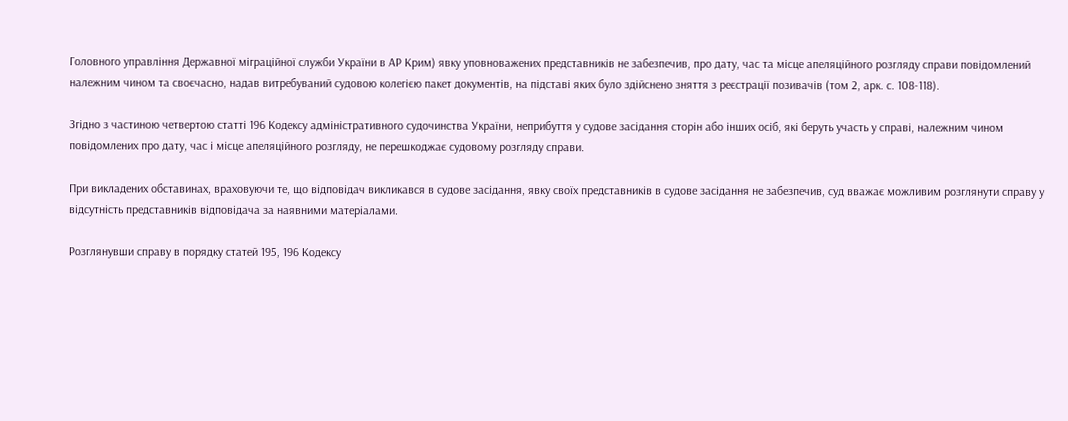Головного управління Державної міграційної служби України в АР Крим) явку уповноважених представників не забезпечив, про дату, час та місце апеляційного розгляду справи повідомлений належним чином та своєчасно, надав витребуваний судовою колегією пакет документів, на підставі яких було здійснено зняття з реєстрації позивачів (том 2, арк. с. 108-118).

Згідно з частиною четвертою статті 196 Кодексу адміністративного судочинства України, неприбуття у судове засідання сторін або інших осіб, які беруть участь у справі, належним чином повідомлених про дату, час і місце апеляційного розгляду, не перешкоджає судовому розгляду справи.

При викладених обставинах, враховуючи те, що відповідач викликався в судове засідання, явку своїх представників в судове засідання не забезпечив, суд вважає можливим розглянути справу у відсутність представників відповідача за наявними матеріалами.

Розглянувши справу в порядку статей 195, 196 Кодексу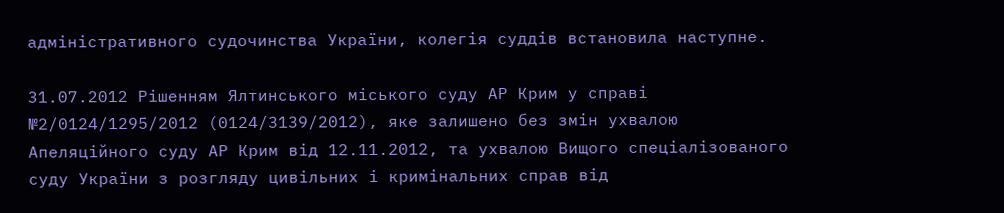адміністративного судочинства України, колегія суддів встановила наступне.

31.07.2012 Рішенням Ялтинського міського суду АР Крим у справі №2/0124/1295/2012 (0124/3139/2012), яке залишено без змін ухвалою Апеляційного суду АР Крим від 12.11.2012, та ухвалою Вищого спеціалізованого суду України з розгляду цивільних і кримінальних справ від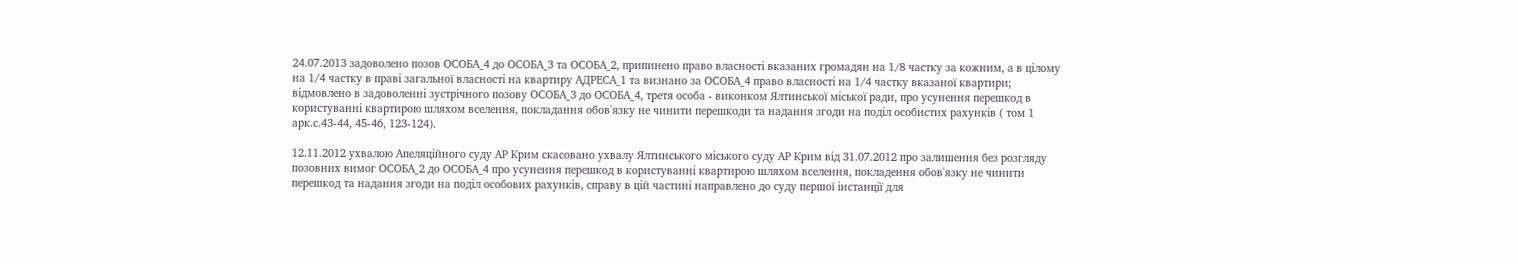24.07.2013 задоволено позов ОСОБА_4 до ОСОБА_3 та ОСОБА_2, припинено право власності вказаних громадян на 1/8 частку за кожним, а в цілому на 1/4 частку в праві загальної власності на квартиру АДРЕСА_1 та визнано за ОСОБА_4 право власності на 1/4 частку вказаної квартири; відмовлено в задоволенні зустрічного позову ОСОБА_3 до ОСОБА_4, третя особа - виконком Ялтинської міської ради, про усунення перешкод в користуванні квартирою шляхом вселення, покладання обов'язку не чинити перешкоди та надання згоди на поділ особистих рахунків ( том 1 арк.с.43-44, 45-46, 123-124).

12.11.2012 ухвалою Апеляційного суду АР Крим скасовано ухвалу Ялтинського міського суду АР Крим від 31.07.2012 про залишення без розгляду позовних вимог ОСОБА_2 до ОСОБА_4 про усунення перешкод в користуванні квартирою шляхом вселення, покладення обов'язку не чинити перешкод та надання згоди на поділ особових рахунків, справу в цій частині направлено до суду першої інстанції для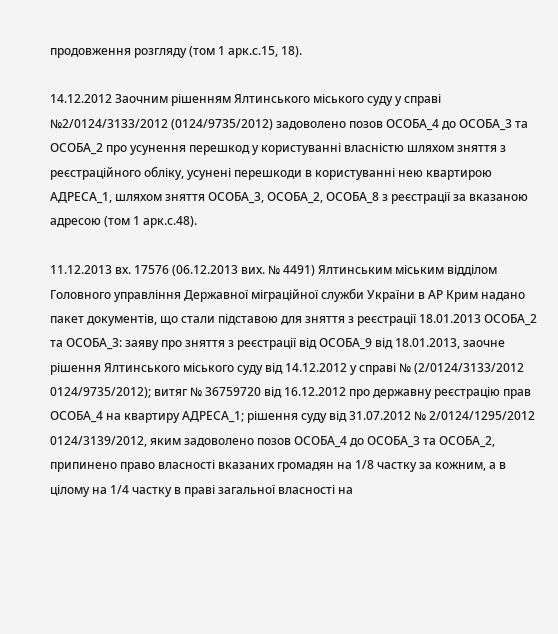продовження розгляду (том 1 арк.с.15, 18).

14.12.2012 Заочним рішенням Ялтинського міського суду у справі №2/0124/3133/2012 (0124/9735/2012) задоволено позов ОСОБА_4 до ОСОБА_3 та ОСОБА_2 про усунення перешкод у користуванні власністю шляхом зняття з реєстраційного обліку, усунені перешкоди в користуванні нею квартирою АДРЕСА_1, шляхом зняття ОСОБА_3, ОСОБА_2, ОСОБА_8 з реєстрації за вказаною адресою (том 1 арк.с.48).

11.12.2013 вх. 17576 (06.12.2013 вих. № 4491) Ялтинським міським відділом Головного управління Державної міграційної служби України в АР Крим надано пакет документів, що стали підставою для зняття з реєстрації 18.01.2013 ОСОБА_2 та ОСОБА_3: заяву про зняття з реєстрації від ОСОБА_9 від 18.01.2013, заочне рішення Ялтинського міського суду від 14.12.2012 у справі № (2/0124/3133/2012 0124/9735/2012); витяг № 36759720 від 16.12.2012 про державну реєстрацію прав ОСОБА_4 на квартиру АДРЕСА_1; рішення суду від 31.07.2012 № 2/0124/1295/2012 0124/3139/2012, яким задоволено позов ОСОБА_4 до ОСОБА_3 та ОСОБА_2, припинено право власності вказаних громадян на 1/8 частку за кожним, а в цілому на 1/4 частку в праві загальної власності на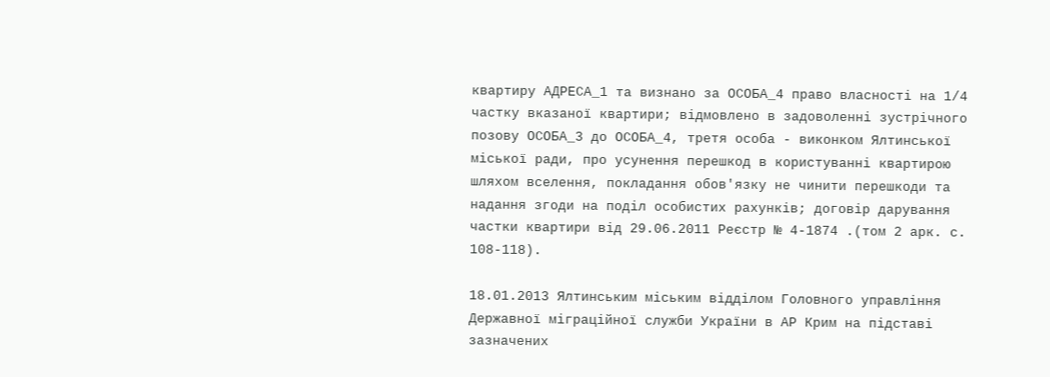квартиру АДРЕСА_1 та визнано за ОСОБА_4 право власності на 1/4 частку вказаної квартири; відмовлено в задоволенні зустрічного позову ОСОБА_3 до ОСОБА_4, третя особа - виконком Ялтинської міської ради, про усунення перешкод в користуванні квартирою шляхом вселення, покладання обов'язку не чинити перешкоди та надання згоди на поділ особистих рахунків; договір дарування частки квартири від 29.06.2011 Реєстр № 4-1874 .(том 2 арк. с. 108-118).

18.01.2013 Ялтинським міським відділом Головного управління Державної міграційної служби України в АР Крим на підставі зазначених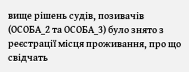вище рішень судів, позивачів (ОСОБА_2 та ОСОБА_3) було знято з реєстрації місця проживання, про що свідчать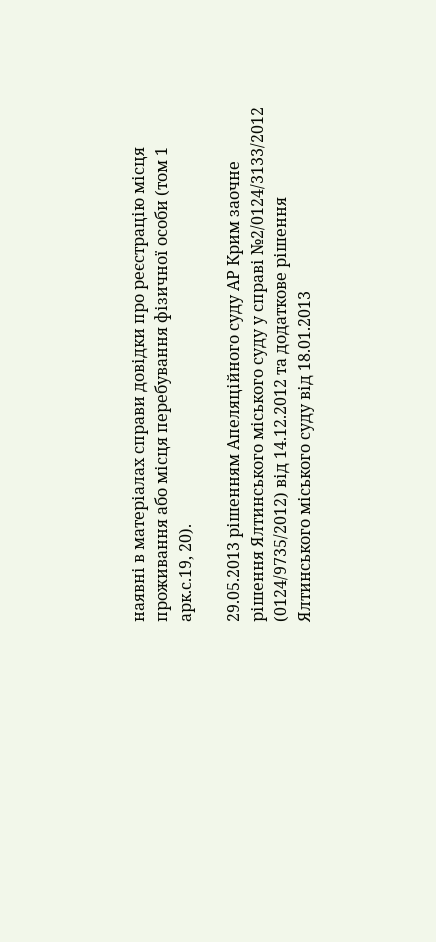наявні в матеріалах справи довідки про реєстрацію місця проживання або місця перебування фізичної особи (том 1 арк.с.19, 20).

29.05.2013 рішенням Апеляційного суду АР Крим заочне рішення Ялтинського міського суду у справі №2/0124/3133/2012 (0124/9735/2012) від 14.12.2012 та додаткове рішення Ялтинського міського суду від 18.01.2013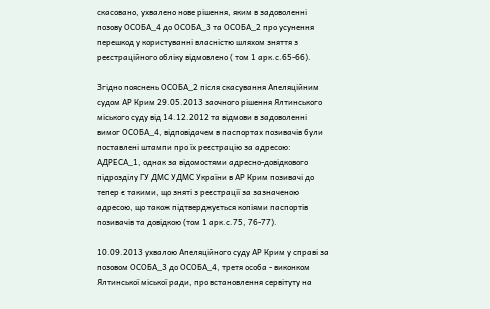скасовано, ухвалено нове рішення, яким в задоволенні позову ОСОБА_4 до ОСОБА_3 та ОСОБА_2 про усунення перешкод у користуванні власністю шляхом зняття з реєстраційного обліку відмовлено ( том 1 арк.с.65-66).

Згідно пояснень ОСОБА_2 після скасування Апеляційним судом АР Крим 29.05.2013 заочного рішення Ялтинського міського суду від 14.12.2012 та відмови в задоволенні вимог ОСОБА_4, відповідачем в паспортах позивачів були поставлені штампи про їх реєстрацію за адресою: АДРЕСА_1, однак за відомостями адресно-довідкового підрозділу ГУ ДМС УДМС України в АР Крим позивачі до тепер є такими, що зняті з реєстрації за зазначеною адресою, що також підтверджується копіями паспортів позивачів та довідкою (том 1 арк.с.75, 76-77).

10.09.2013 ухвалою Апеляційного суду АР Крим у справі за позовом ОСОБА_3 до ОСОБА_4, третя особа - виконком Ялтинської міської ради, про встановлення сервітуту на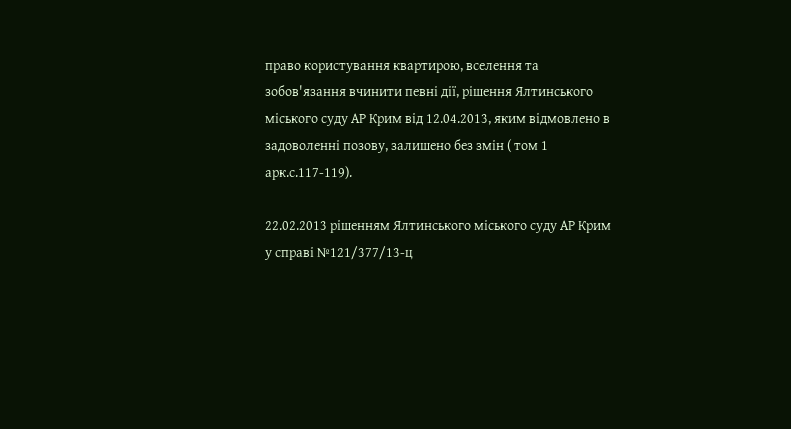право користування квартирою, вселення та зобов'язання вчинити певні дії, рішення Ялтинського міського суду АР Крим від 12.04.2013, яким відмовлено в задоволенні позову, залишено без змін ( том 1 арк.с.117-119).

22.02.2013 рішенням Ялтинського міського суду АР Крим у справі №121/377/13-ц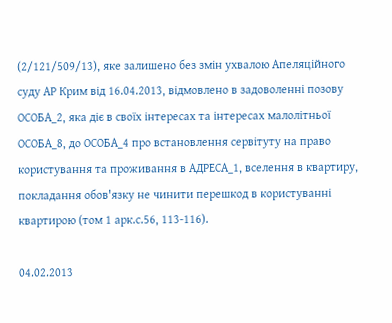(2/121/509/13), яке залишено без змін ухвалою Апеляційного суду АР Крим від 16.04.2013, відмовлено в задоволенні позову ОСОБА_2, яка діє в своїх інтересах та інтересах малолітньої ОСОБА_8, до ОСОБА_4 про встановлення сервітуту на право користування та проживання в АДРЕСА_1, вселення в квартиру, покладання обов'язку не чинити перешкод в користуванні квартирою (том 1 арк.с.56, 113-116).

04.02.2013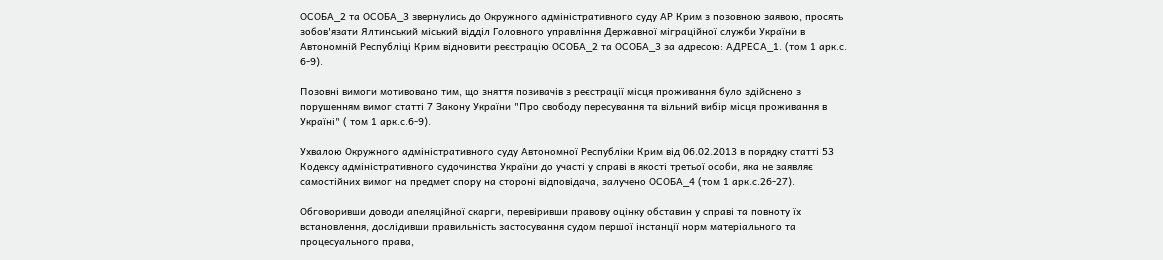ОСОБА_2 та ОСОБА_3 звернулись до Окружного адміністративного суду АР Крим з позовною заявою, просять зобов'язати Ялтинський міський відділ Головного управління Державної міграційної служби України в Автономній Республіці Крим відновити реєстрацію ОСОБА_2 та ОСОБА_3 за адресою: АДРЕСА_1. (том 1 арк.с. 6-9).

Позовні вимоги мотивовано тим, що зняття позивачів з реєстрації місця проживання було здійснено з порушенням вимог статті 7 Закону України "Про свободу пересування та вільний вибір місця проживання в Україні" ( том 1 арк.с.6-9).

Ухвалою Окружного адміністративного суду Автономної Республіки Крим від 06.02.2013 в порядку статті 53 Кодексу адміністративного судочинства України до участі у справі в якості третьої особи, яка не заявляє самостійних вимог на предмет спору на стороні відповідача, залучено ОСОБА_4 (том 1 арк.с.26-27).

Обговоривши доводи апеляційної скарги, перевіривши правову оцінку обставин у справі та повноту їх встановлення, дослідивши правильність застосування судом першої інстанції норм матеріального та процесуального права,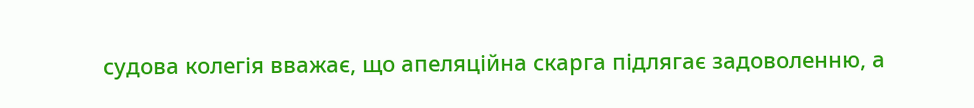судова колегія вважає, що апеляційна скарга підлягає задоволенню, а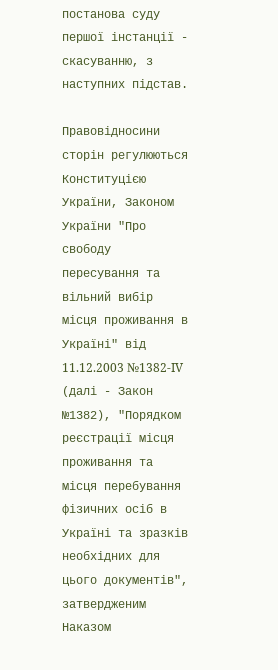постанова суду першої інстанції - скасуванню, з наступних підстав.

Правовідносини сторін регулюються Конституцією України, Законом України "Про свободу пересування та вільний вибір місця проживання в Україні" від 11.12.2003 №1382-IV (далі - Закон №1382), "Порядком реєстрації місця проживання та місця перебування фізичних осіб в Україні та зразків необхідних для цього документів", затвердженим Наказом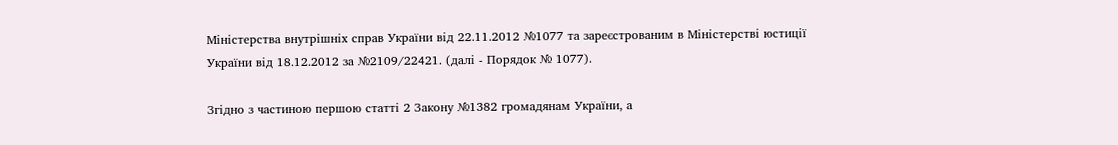Міністерства внутрішніх справ України від 22.11.2012 №1077 та зареєстрованим в Міністерстві юстиції України від 18.12.2012 за №2109/22421. (далі - Порядок № 1077).

Згідно з частиною першою статті 2 Закону №1382 громадянам України, а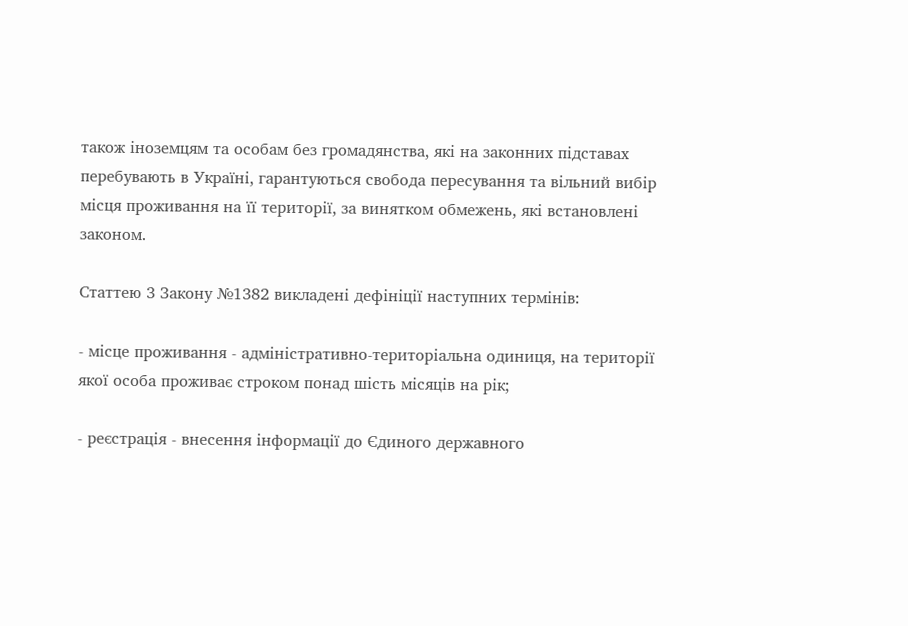також іноземцям та особам без громадянства, які на законних підставах перебувають в Україні, гарантуються свобода пересування та вільний вибір місця проживання на її території, за винятком обмежень, які встановлені законом.

Статтею 3 Закону №1382 викладені дефініції наступних термінів:

- місце проживання - адміністративно-територіальна одиниця, на території якої особа проживає строком понад шість місяців на рік;

- реєстрація - внесення інформації до Єдиного державного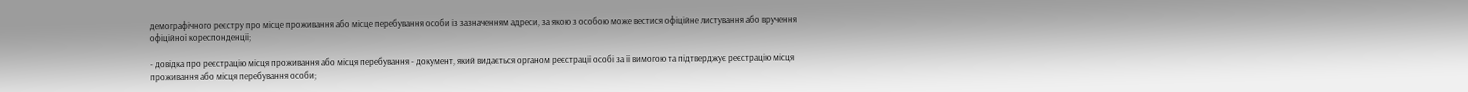демографічного реєстру про місце проживання або місце перебування особи із зазначенням адреси, за якою з особою може вестися офіційне листування або вручення офіційної кореспонденції;

- довідка про реєстрацію місця проживання або місця перебування - документ, який видається органом реєстрації особі за її вимогою та підтверджує реєстрацію місця проживання або місця перебування особи;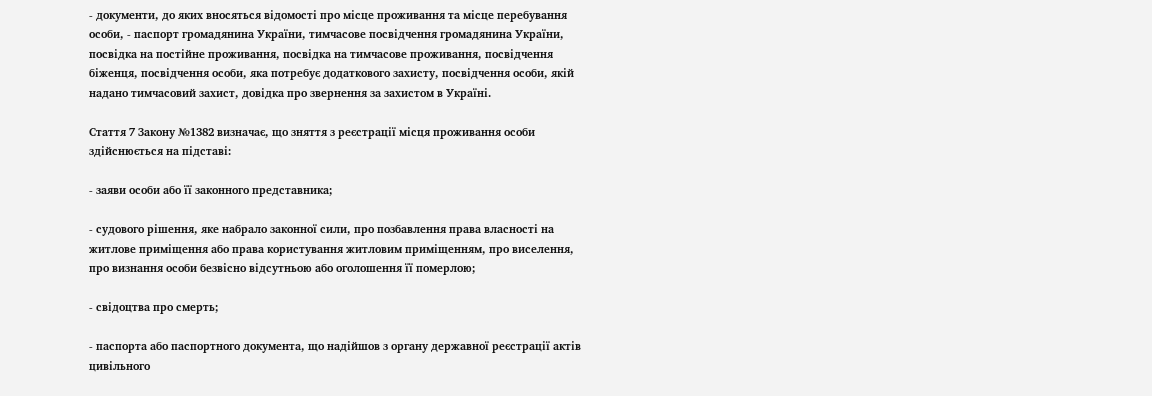- документи, до яких вносяться відомості про місце проживання та місце перебування особи, - паспорт громадянина України, тимчасове посвідчення громадянина України, посвідка на постійне проживання, посвідка на тимчасове проживання, посвідчення біженця, посвідчення особи, яка потребує додаткового захисту, посвідчення особи, якій надано тимчасовий захист, довідка про звернення за захистом в Україні.

Стаття 7 Закону №1382 визначає, що зняття з реєстрації місця проживання особи здійснюється на підставі:

- заяви особи або її законного представника;

- судового рішення, яке набрало законної сили, про позбавлення права власності на житлове приміщення або права користування житловим приміщенням, про виселення, про визнання особи безвісно відсутньою або оголошення її померлою;

- свідоцтва про смерть;

- паспорта або паспортного документа, що надійшов з органу державної реєстрації актів цивільного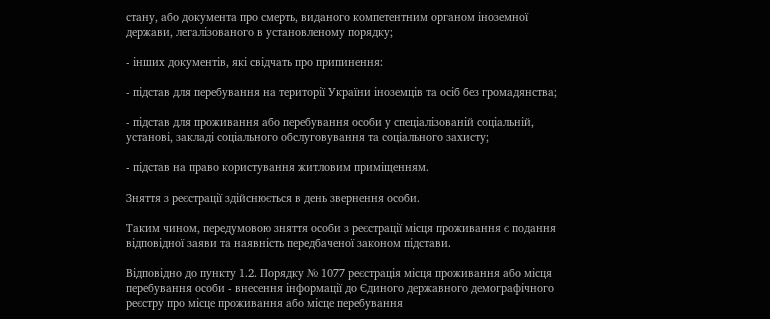стану, або документа про смерть, виданого компетентним органом іноземної держави, легалізованого в установленому порядку;

- інших документів, які свідчать про припинення:

- підстав для перебування на території України іноземців та осіб без громадянства;

- підстав для проживання або перебування особи у спеціалізованій соціальній, установі, закладі соціального обслуговування та соціального захисту;

- підстав на право користування житловим приміщенням.

Зняття з реєстрації здійснюється в день звернення особи.

Таким чином, передумовою зняття особи з реєстрації місця проживання є подання відповідної заяви та наявність передбаченої законом підстави.

Відповідно до пункту 1.2. Порядку № 1077 реєстрація місця проживання або місця перебування особи - внесення інформації до Єдиного державного демографічного реєстру про місце проживання або місце перебування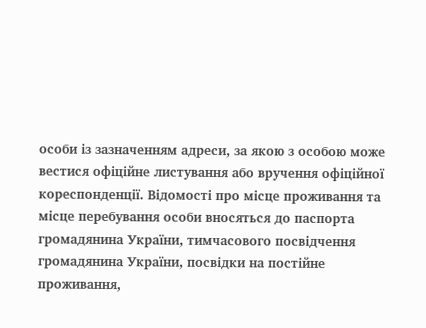особи із зазначенням адреси, за якою з особою може вестися офіційне листування або вручення офіційної кореспонденції. Відомості про місце проживання та місце перебування особи вносяться до паспорта громадянина України, тимчасового посвідчення громадянина України, посвідки на постійне проживання,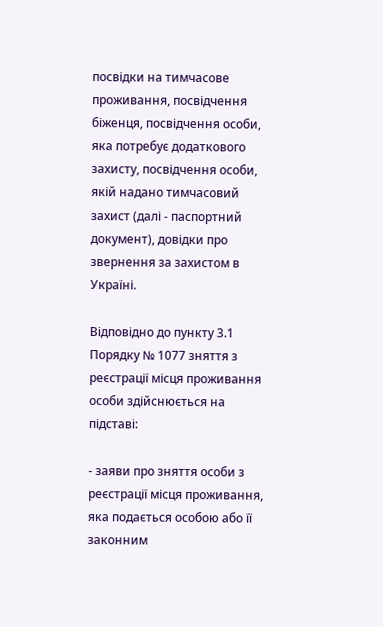посвідки на тимчасове проживання, посвідчення біженця, посвідчення особи, яка потребує додаткового захисту, посвідчення особи, якій надано тимчасовий захист (далі - паспортний документ), довідки про звернення за захистом в Україні.

Відповідно до пункту 3.1 Порядку № 1077 зняття з реєстрації місця проживання особи здійснюється на підставі:

- заяви про зняття особи з реєстрації місця проживання, яка подається особою або її законним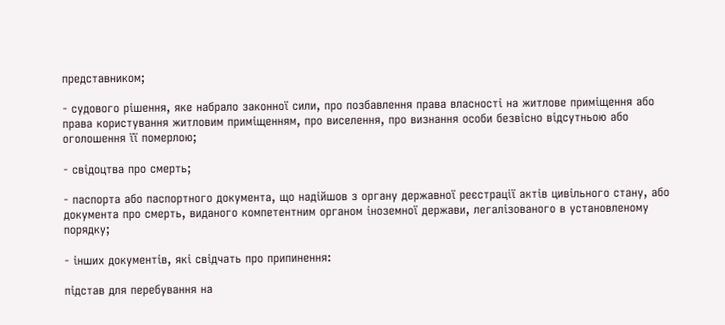представником;

- судового рішення, яке набрало законної сили, про позбавлення права власності на житлове приміщення або права користування житловим приміщенням, про виселення, про визнання особи безвісно відсутньою або оголошення її померлою;

- свідоцтва про смерть;

- паспорта або паспортного документа, що надійшов з органу державної реєстрації актів цивільного стану, або документа про смерть, виданого компетентним органом іноземної держави, легалізованого в установленому порядку;

- інших документів, які свідчать про припинення:

підстав для перебування на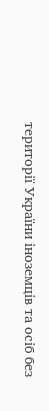території України іноземців та осіб без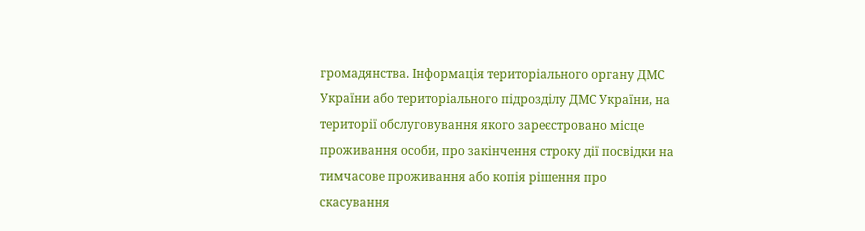громадянства. Інформація територіального органу ДМС України або територіального підрозділу ДМС України, на території обслуговування якого зареєстровано місце проживання особи, про закінчення строку дії посвідки на тимчасове проживання або копія рішення про скасування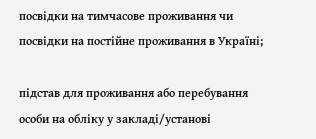посвідки на тимчасове проживання чи посвідки на постійне проживання в Україні;

підстав для проживання або перебування особи на обліку у закладі/установі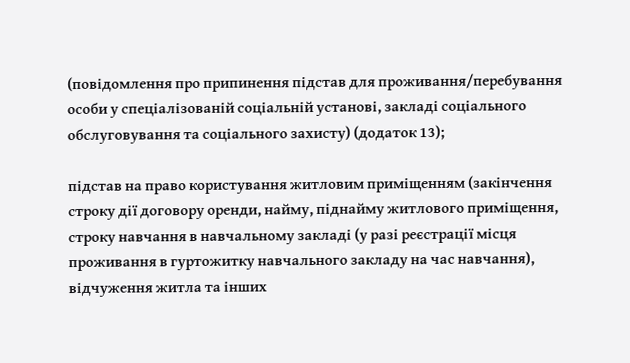(повідомлення про припинення підстав для проживання/перебування особи у спеціалізованій соціальній установі, закладі соціального обслуговування та соціального захисту) (додаток 13);

підстав на право користування житловим приміщенням (закінчення строку дії договору оренди, найму, піднайму житлового приміщення, строку навчання в навчальному закладі (у разі реєстрації місця проживання в гуртожитку навчального закладу на час навчання), відчуження житла та інших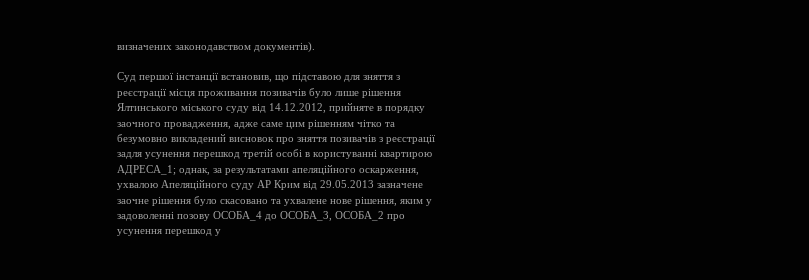визначених законодавством документів).

Суд першої інстанції встановив, що підставою для зняття з реєстрації місця проживання позивачів було лише рішення Ялтинського міського суду від 14.12.2012, прийняте в порядку заочного провадження, адже саме цим рішенням чітко та безумовно викладений висновок про зняття позивачів з реєстрації задля усунення перешкод третій особі в користуванні квартирою АДРЕСА_1; однак, за результатами апеляційного оскарження, ухвалою Апеляційного суду АР Крим від 29.05.2013 зазначене заочне рішення було скасовано та ухвалене нове рішення, яким у задоволенні позову ОСОБА_4 до ОСОБА_3, ОСОБА_2 про усунення перешкод у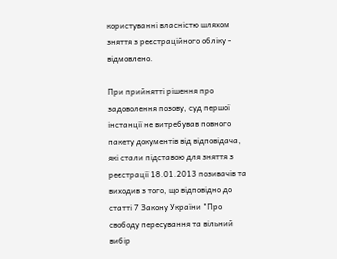користуванні власністю шляхом зняття з реєстраційного обліку - відмовлено.

При прийнятті рішення про задоволення позову, суд першої інстанції не витребував повного пакету документів від відповідача, які стали підставою для зняття з реєстрації 18.01.2013 позивачів та виходив з того, що відповідно до статті 7 Закону України "Про свободу пересування та вільний вибір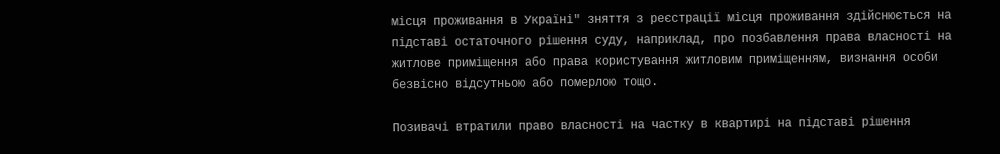місця проживання в Україні" зняття з реєстрації місця проживання здійснюється на підставі остаточного рішення суду, наприклад, про позбавлення права власності на житлове приміщення або права користування житловим приміщенням, визнання особи безвісно відсутньою або померлою тощо.

Позивачі втратили право власності на частку в квартирі на підставі рішення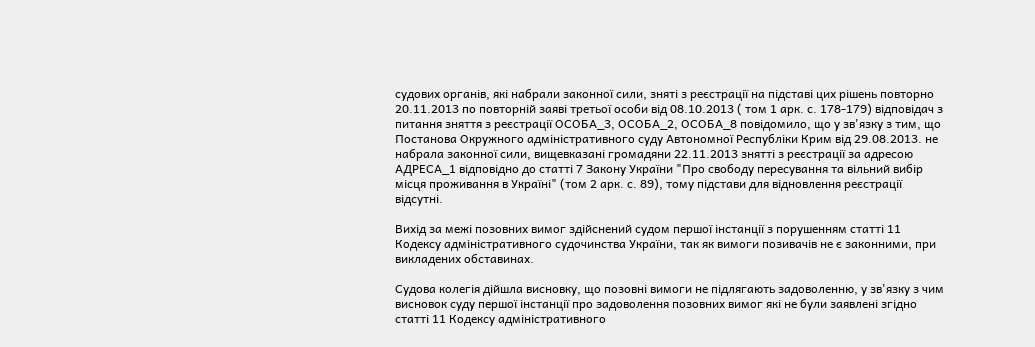судових органів, які набрали законної сили, зняті з реєстрації на підставі цих рішень повторно 20.11.2013 по повторній заяві третьої особи від 08.10.2013 ( том 1 арк. с. 178-179) відповідач з питання зняття з реєстрації ОСОБА_3, ОСОБА_2, ОСОБА_8 повідомило, що у зв'язку з тим, що Постанова Окружного адміністративного суду Автономної Республіки Крим від 29.08.2013. не набрала законної сили, вищевказані громадяни 22.11.2013 знятті з реєстрації за адресою АДРЕСА_1 відповідно до статті 7 Закону України "Про свободу пересування та вільний вибір місця проживання в Україні" (том 2 арк. с. 89), тому підстави для відновлення реєстрації відсутні.

Вихід за межі позовних вимог здійснений судом першої інстанції з порушенням статті 11 Кодексу адміністративного судочинства України, так як вимоги позивачів не є законними, при викладених обставинах.

Судова колегія дійшла висновку, що позовні вимоги не підлягають задоволенню, у зв'язку з чим висновок суду першої інстанції про задоволення позовних вимог які не були заявлені згідно статті 11 Кодексу адміністративного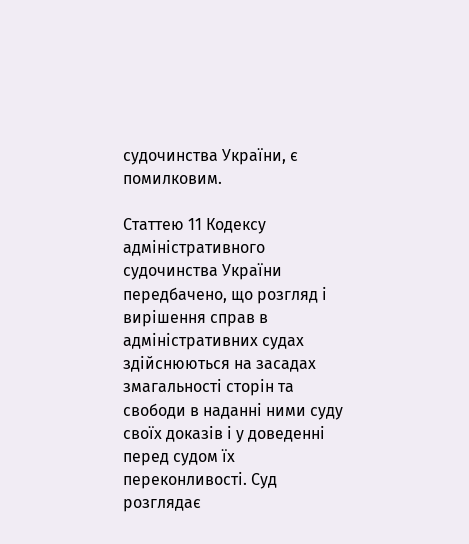судочинства України, є помилковим.

Статтею 11 Кодексу адміністративного судочинства України передбачено, що розгляд і вирішення справ в адміністративних судах здійснюються на засадах змагальності сторін та свободи в наданні ними суду своїх доказів і у доведенні перед судом їх переконливості. Суд розглядає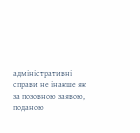адміністративні справи не інакше як за позовною заявою, поданою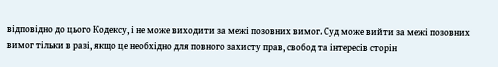відповідно до цього Кодексу, і не може виходити за межі позовних вимог. Суд може вийти за межі позовних вимог тільки в разі, якщо це необхідно для повного захисту прав, свобод та інтересів сторін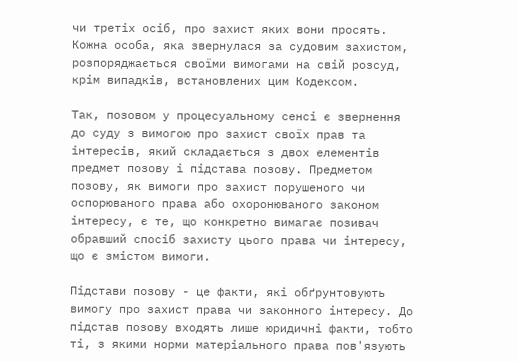чи третіх осіб, про захист яких вони просять. Кожна особа, яка звернулася за судовим захистом, розпоряджається своїми вимогами на свій розсуд, крім випадків, встановлених цим Кодексом.

Так, позовом у процесуальному сенсі є звернення до суду з вимогою про захист своїх прав та інтересів, який складається з двох елементів предмет позову і підстава позову. Предметом позову, як вимоги про захист порушеного чи оспорюваного права або охоронюваного законом інтересу, є те, що конкретно вимагає позивач обравший спосіб захисту цього права чи інтересу, що є змістом вимоги.

Підстави позову - це факти, які обґрунтовують вимогу про захист права чи законного інтересу. До підстав позову входять лише юридичні факти, тобто ті, з якими норми матеріального права пов'язують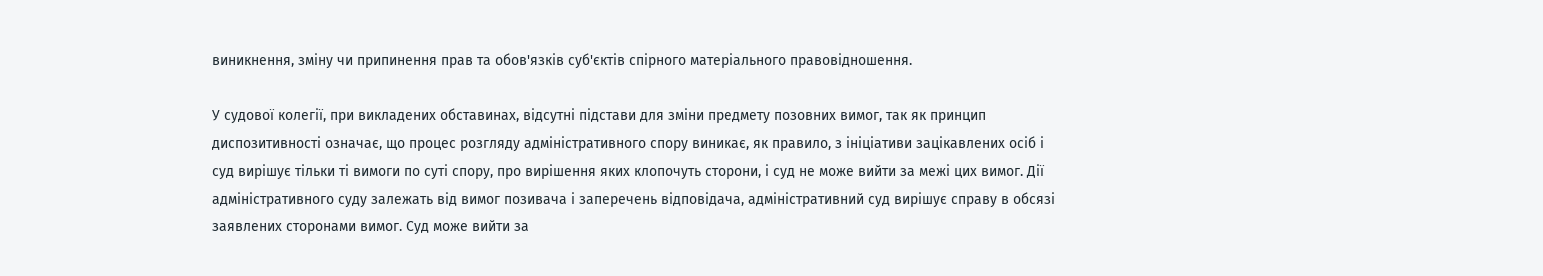виникнення, зміну чи припинення прав та обов'язків суб'єктів спірного матеріального правовідношення.

У судової колегії, при викладених обставинах, відсутні підстави для зміни предмету позовних вимог, так як принцип диспозитивності означає, що процес розгляду адміністративного спору виникає, як правило, з ініціативи зацікавлених осіб і суд вирішує тільки ті вимоги по суті спору, про вирішення яких клопочуть сторони, і суд не може вийти за межі цих вимог. Дії адміністративного суду залежать від вимог позивача і заперечень відповідача, адміністративний суд вирішує справу в обсязі заявлених сторонами вимог. Суд може вийти за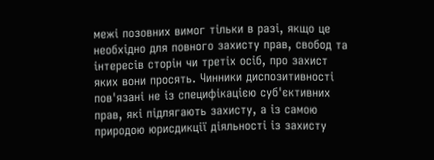межі позовних вимог тільки в разі, якщо це необхідно для повного захисту прав, свобод та інтересів сторін чи третіх осіб, про захист яких вони просять. Чинники диспозитивності пов'язані не із специфікацією суб'єктивних прав, які підлягають захисту, а із самою природою юрисдикції діяльності із захисту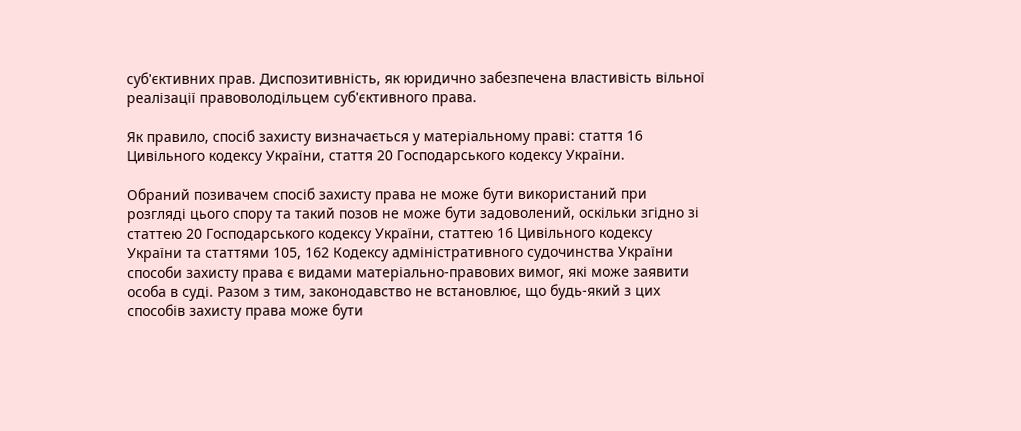суб'єктивних прав. Диспозитивність, як юридично забезпечена властивість вільної реалізації правоволодільцем суб'єктивного права.

Як правило, спосіб захисту визначається у матеріальному праві: стаття 16 Цивільного кодексу України, стаття 20 Господарського кодексу України.

Обраний позивачем спосіб захисту права не може бути використаний при розгляді цього спору та такий позов не може бути задоволений, оскільки згідно зі статтею 20 Господарського кодексу України, статтею 16 Цивільного кодексу України та статтями 105, 162 Кодексу адміністративного судочинства України способи захисту права є видами матеріально-правових вимог, які може заявити особа в суді. Разом з тим, законодавство не встановлює, що будь-який з цих способів захисту права може бути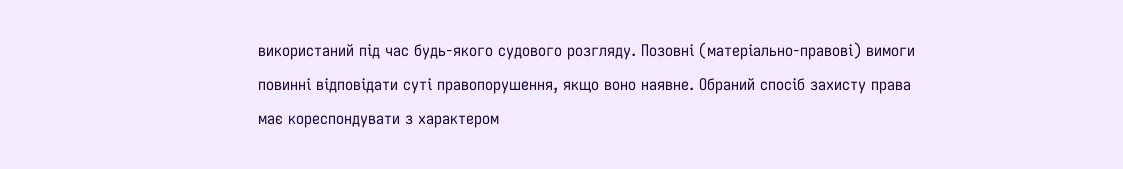використаний під час будь-якого судового розгляду. Позовні (матеріально-правові) вимоги повинні відповідати суті правопорушення, якщо воно наявне. Обраний спосіб захисту права має кореспондувати з характером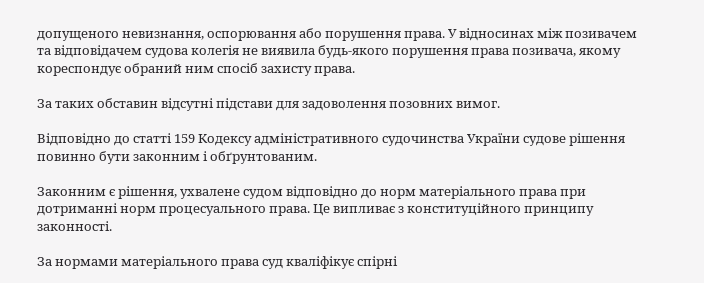допущеного невизнання, оспорювання або порушення права. У відносинах між позивачем та відповідачем судова колегія не виявила будь-якого порушення права позивача, якому кореспондує обраний ним спосіб захисту права.

За таких обставин відсутні підстави для задоволення позовних вимог.

Відповідно до статті 159 Кодексу адміністративного судочинства України судове рішення повинно бути законним і обґрунтованим.

Законним є рішення, ухвалене судом відповідно до норм матеріального права при дотриманні норм процесуального права. Це випливає з конституційного принципу законності.

За нормами матеріального права суд кваліфікує спірні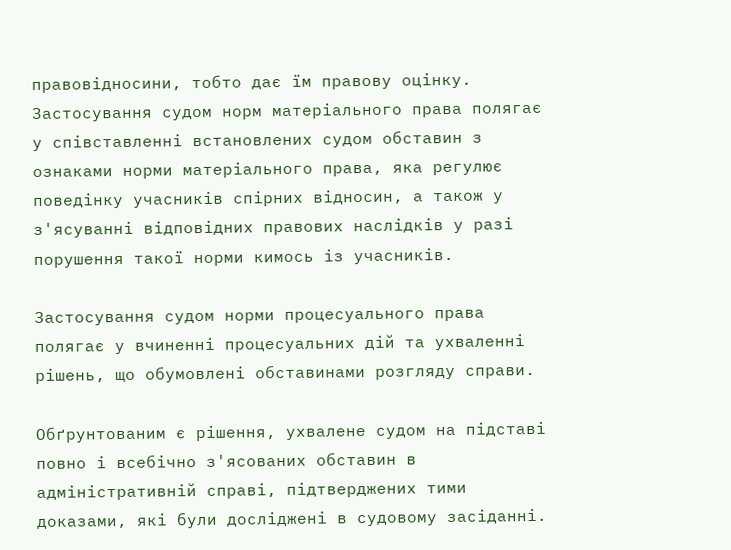правовідносини, тобто дає їм правову оцінку. Застосування судом норм матеріального права полягає у співставленні встановлених судом обставин з ознаками норми матеріального права, яка регулює поведінку учасників спірних відносин, а також у з'ясуванні відповідних правових наслідків у разі порушення такої норми кимось із учасників.

Застосування судом норми процесуального права полягає у вчиненні процесуальних дій та ухваленні рішень, що обумовлені обставинами розгляду справи.

Обґрунтованим є рішення, ухвалене судом на підставі повно і всебічно з'ясованих обставин в адміністративній справі, підтверджених тими доказами, які були досліджені в судовому засіданні.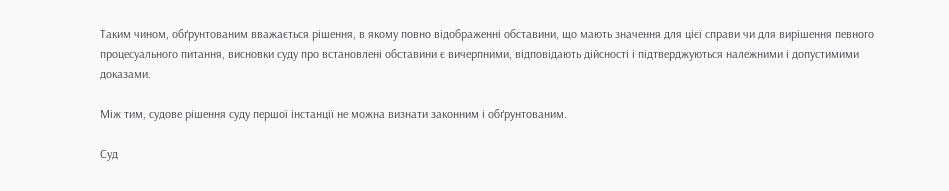Таким чином, обґрунтованим вважається рішення, в якому повно відображенні обставини, що мають значення для цієї справи чи для вирішення певного процесуального питання, висновки суду про встановлені обставини є вичерпними, відповідають дійсності і підтверджуються належними і допустимими доказами.

Між тим, судове рішення суду першої інстанції не можна визнати законним і обґрунтованим.

Суд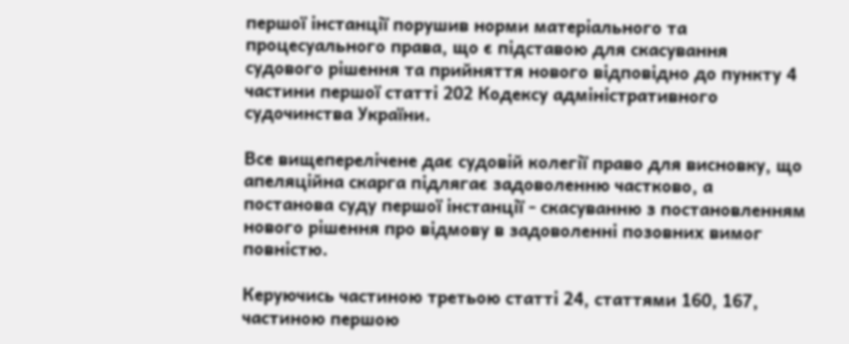першої інстанції порушив норми матеріального та процесуального права, що є підставою для скасування судового рішення та прийняття нового відповідно до пункту 4 частини першої статті 202 Кодексу адміністративного судочинства України.

Все вищеперелічене дає судовій колегії право для висновку, що апеляційна скарга підлягає задоволенню частково, а постанова суду першої інстанції - скасуванню з постановленням нового рішення про відмову в задоволенні позовних вимог повністю.

Керуючись частиною третьою статті 24, статтями 160, 167, частиною першою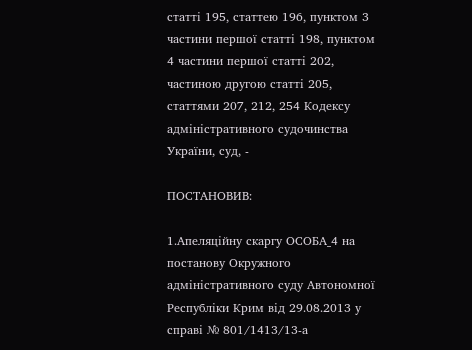статті 195, статтею 196, пунктом 3 частини першої статті 198, пунктом 4 частини першої статті 202, частиною другою статті 205, статтями 207, 212, 254 Кодексу адміністративного судочинства України, суд, -

ПОСТАНОВИВ:

1.Апеляційну скаргу ОСОБА_4 на постанову Окружного адміністративного суду Автономної Республіки Крим від 29.08.2013 у справі № 801/1413/13-а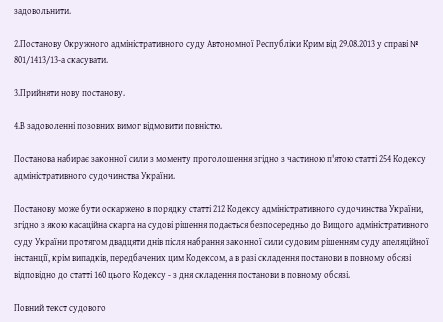задовольнити.

2.Постанову Окружного адміністративного суду Автономної Республіки Крим від 29.08.2013 у справі № 801/1413/13-а скасувати.

3.Прийняти нову постанову.

4.В задоволенні позовних вимог відмовити повністю.

Постанова набирає законної сили з моменту проголошення згідно з частиною п'ятою статті 254 Кодексу адміністративного судочинства України.

Постанову може бути оскаржено в порядку статті 212 Кодексу адміністративного судочинства України, згідно з якою касаційна скарга на судові рішення подається безпосередньо до Вищого адміністративного суду України протягом двадцяти днів після набрання законної сили судовим рішенням суду апеляційної інстанції, крім випадків, передбачених цим Кодексом, а в разі складення постанови в повному обсязі відповідно до статті 160 цього Кодексу - з дня складення постанови в повному обсязі.

Повний текст судового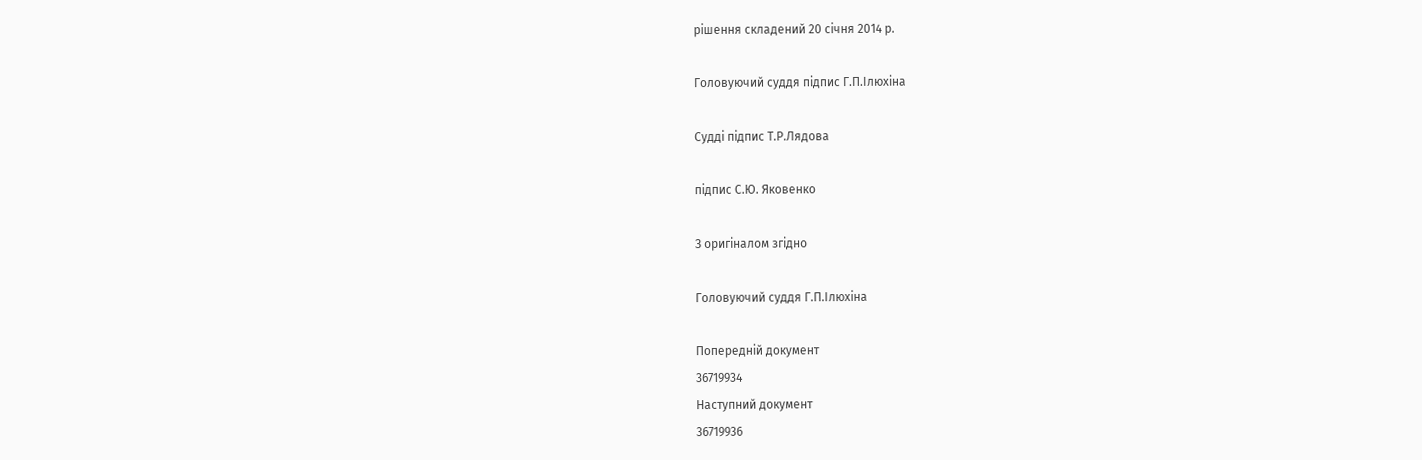рішення складений 20 січня 2014 р.

Головуючий суддя підпис Г.П.Ілюхіна

Судді підпис Т.Р.Лядова

підпис С.Ю. Яковенко

З оригіналом згідно

Головуючий суддя Г.П.Ілюхіна

Попередній документ
36719934
Наступний документ
36719936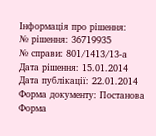Інформація про рішення:
№ рішення: 36719935
№ справи: 801/1413/13-а
Дата рішення: 15.01.2014
Дата публікації: 22.01.2014
Форма документу: Постанова
Форма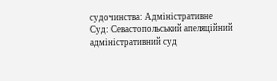судочинства: Адміністративне
Суд: Севастопольський апеляційний адміністративний суд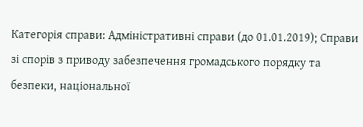Категорія справи: Адміністративні справи (до 01.01.2019); Справи зі спорів з приводу забезпечення громадського порядку та безпеки, національної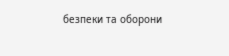безпеки та оборони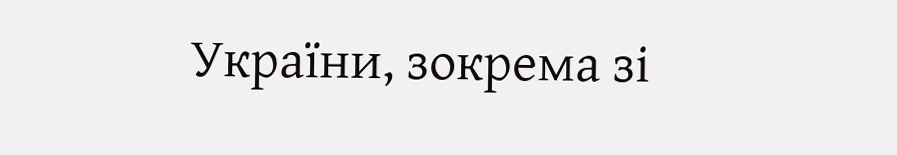України, зокрема зі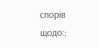спорів щодо:;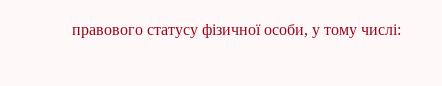правового статусу фізичної особи, у тому числі: